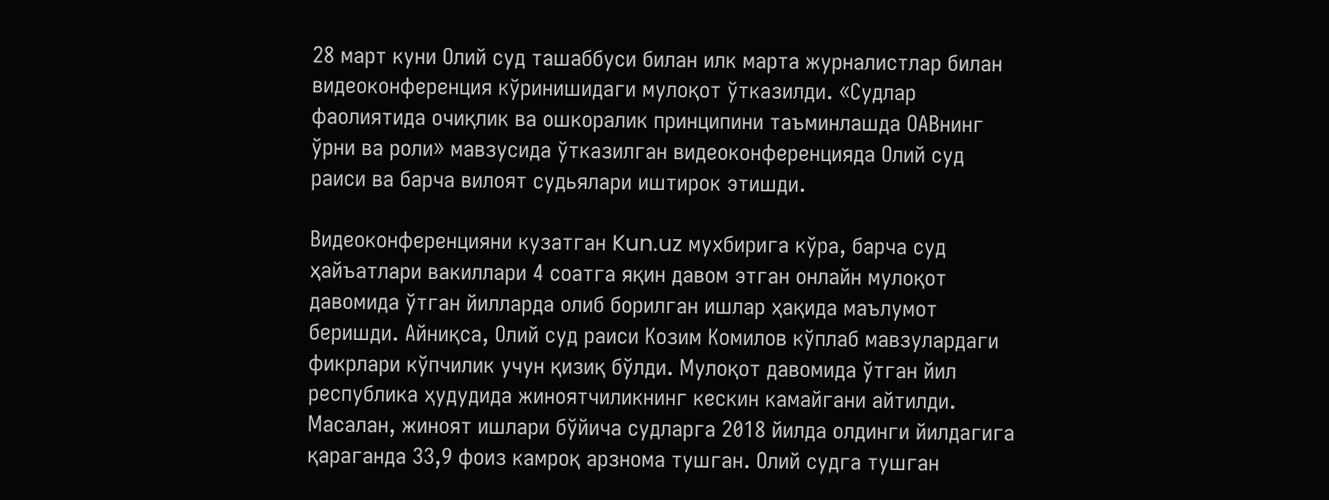28 март куни Олий суд ташаббуси билан илк марта журналистлар билан видеоконференция кўринишидаги мулоқот ўтказилди. «Судлар фаолиятида очиқлик ва ошкоралик принципини таъминлашда ОАВнинг ўрни ва роли» мавзусида ўтказилган видеоконференцияда Олий суд раиси ва барча вилоят судьялари иштирок этишди.

Видеоконференцияни кузатган Kun.uz мухбирига кўра, барча суд ҳайъатлари вакиллари 4 соатга яқин давом этган онлайн мулоқот давомида ўтган йилларда олиб борилган ишлар ҳақида маълумот беришди. Айниқса, Олий суд раиси Козим Комилов кўплаб мавзулардаги фикрлари кўпчилик учун қизиқ бўлди. Мулоқот давомида ўтган йил республика ҳудудида жиноятчиликнинг кескин камайгани айтилди. Масалан, жиноят ишлари бўйича судларга 2018 йилда олдинги йилдагига қараганда 33,9 фоиз камроқ арзнома тушган. Олий судга тушган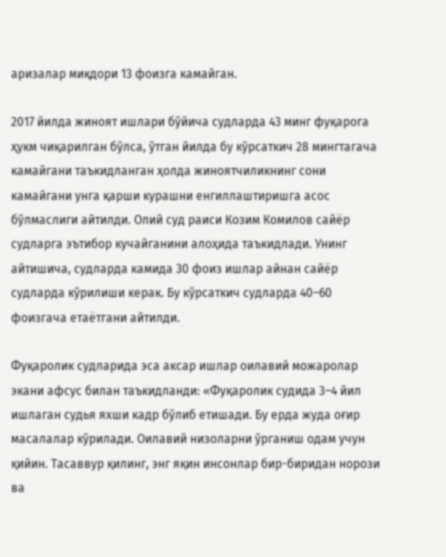аризалар миқдори 13 фоизга камайган.

2017 йилда жиноят ишлари бўйича судларда 43 минг фуқарога ҳукм чиқарилган бўлса, ўтган йилда бу кўрсаткич 28 мингтагача камайгани таъкидланган ҳолда жиноятчиликнинг сони камайгани унга қарши курашни енгиллаштиришга асос бўлмаслиги айтилди. Олий суд раиси Козим Комилов сайёр судларга эътибор кучайганини алоҳида таъкидлади. Унинг айтишича, судларда камида 30 фоиз ишлар айнан сайёр судларда кўрилиши керак. Бу кўрсаткич судларда 40–60 фоизгача етаётгани айтилди.

Фуқаролик судларида эса аксар ишлар оилавий можаролар экани афсус билан таъкидланди: «Фуқаролик судида 3–4 йил ишлаган судья яхши кадр бўлиб етишади. Бу ерда жуда оғир масалалар кўрилади. Оилавий низоларни ўрганиш одам учун қийин. Тасаввур қилинг, энг яқин инсонлар бир-биридан норози ва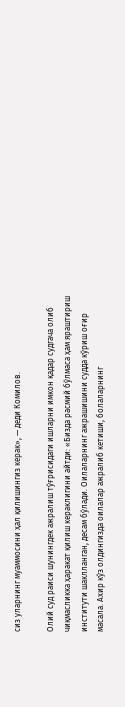сиз уларнинг муаммосини ҳал қилишингиз керак», — деди Комилов.

Олий суд раиси шунингдек ажралиш тўғрисидаги ишларни имкон қадар судгача олиб чиқмасликка ҳаракат қилиш кераклигини айтди: «Бизда расмий бўлмаса ҳам яраштириш институти шаклланган, десам бўлади. Оилаларнинг ажрашишини судда кўриш оғир масала. Ахир кўз олдингизда оилалар ажралиб кетиши, болаларнинг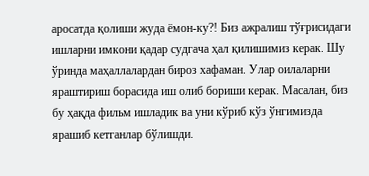аросатда қолиши жуда ёмон-ку?! Биз ажралиш тўғрисидаги ишларни имкони қадар судгача ҳал қилишимиз керак. Шу ўринда маҳаллалардан бироз хафаман. Улар оилаларни яраштириш борасида иш олиб бориши керак. Масалан, биз бу ҳақда фильм ишладик ва уни кўриб кўз ўнгимизда ярашиб кетганлар бўлишди.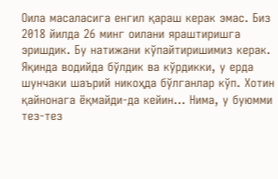Оила масаласига енгил қараш керак эмас. Биз 2018 йилда 26 минг оилани яраштиришга эришдик. Бу натижани кўпайтиришимиз керак. Яқинда водийда бўлдик ва кўрдикки, у ерда шунчаки шаърий никоҳда бўлганлар кўп. Хотин қайнонага ёқмайди-да кейин... Нима, у буюмми тез-тез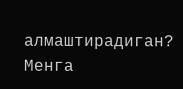алмаштирадиган? Менга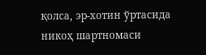қолса, эр-хотин ўртасида никоҳ шартномаси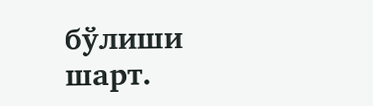бўлиши шарт.